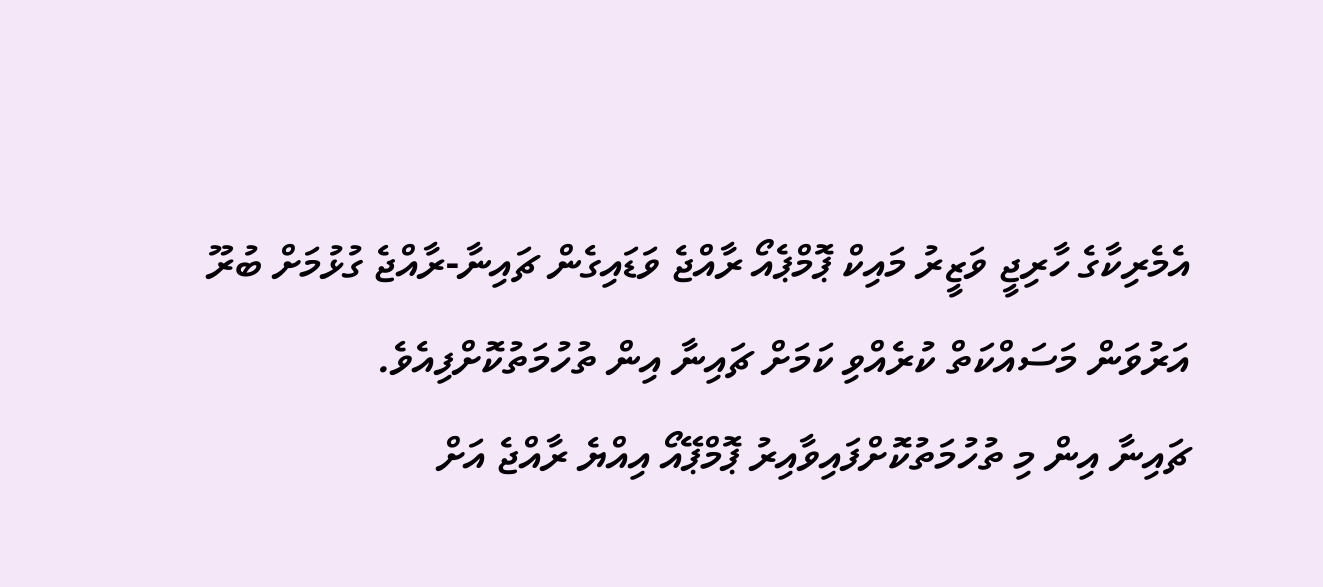އެމެރިކާގެ ހާރިޖީ ވަޒީރު މައިކް ޕޮމްޕެއޯ ރާއްޖެ ވަޑައިގެން ޗައިނާ-ރާއްޖެ ގުޅުމަށް ބުރޫ އަރުވަން މަސައްކަތް ކުރެއްވި ކަމަށް ޗައިނާ އިން ތުހުމަތުކޮށްފިއެވެ.
ޗައިނާ އިން މި ތުހުމަތުކޮށްފައިވާއިރު ޕޮމްޕޭއޯ އިއްޔެ ރާއްޖެ އަށް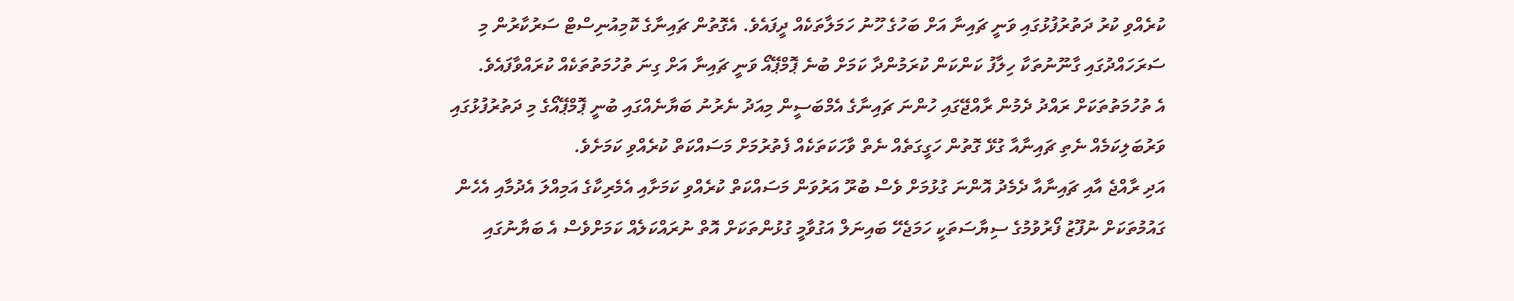ކުރެއްވި ކުރު ދަތުރުފުޅުގައި ވަނީ ޗައިނާ އަށް ބަހުގެ ހޫނު ހަމަލާތަކެއް ދީފައެވެ. އެގޮތުން ޗައިނާގެ ކޮމިއުނިސްޓް ސަރުކާރުން މި ސަރަހައްދުގައި ގާނޫނުތަކާ ހިލާފު ކަންކަން ކުރަމުންދާ ކަމަށް ބުނެ ޕޮމްޕޭއޯ ވަނީ ޗައިނާ އަށް ގިނަ ތުހުމަތުތަކެއް ކުރައްވާފައެވެ.
އެ ތުހުމަތުތަކަށް ރައްދު ދެމުން ރާއްޖޭގައި ހުންނަ ޗައިނާގެ އެމްބަސީން މިއަދު ނެރުނު ބަޔާނެއްގައި ބުނީ ޕޮމްޕޭއޯގެ މި ދަތުރުފުޅުގައި ވަރުބަލިކަމެއް ނެތި ޗައިނާއާ ގުޅޭ ގޮތުން ހަގީގަތެއް ނެތް ވާހަކަތަކެއް ފެތުރުމަށް މަސައްކަތް ކުރެއްވި ކަމަށެވެ.
އަދި ރާއްޖެ އާއި ޗައިނާއާ ދެމެދު އޮންނަ ގުޅުމަށް ވެސް ބުރޫ އަރުވަން މަސައްކަތް ކުރެއްވި ކަމަށާއި އެމެރިކާގެ އަމިއްލަ އެދުމާއި އެހެން ގައުމުތަކަށް ނުފޫޒު ފޯރުވުމުގެ ސިޔާސަތަކީ ހަމަޖެހޭ ބައިނަލް އަގުވާމީ ގުޅުންތަކަށް އޮތް ނުރައްކަލެއް ކަމަށްވެސް އެ ބަޔާނުގައި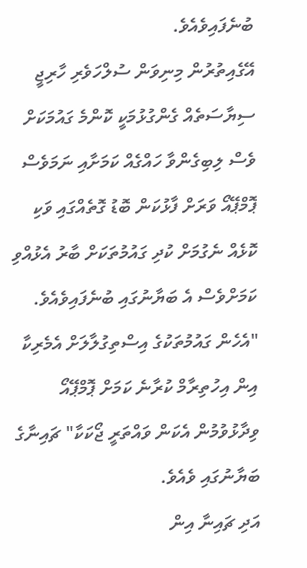ބުނެފައިވެއެވެ.
އޭގެއިތުރުން މިނިވަން ސުލްހަވެރި ހާރިޖީ ސިޔާސަތެއް ގެންގުޅުމަކީ ކޮންމެ ގައުމަކަށް ވެސް ލިބިގެންވާ ހައްގެއް ކަމަށާއި ނަމަވެސް ޕޮމްޕޭއޯ ވަރަށް ފާޅުކަން ބޮޑު ގޮތެއްގައި ވަކި ކޮޅެއް ނެގުމަށް ކުދި ގައުމުތަކަށް ބާރު އެޅުއްވި ކަމަށްވެސް އެ ބަޔާނުގައި ބުނެފައިވެއެވެ.
"އެހެން ގައުމުތަކުގެ އިސްތިގުލާލަށް އެމެރިކާ އިން އިހުތިރާމް ކުރާނެ ކަމަށް ޕޮމްޕޭއޯ ވިދާޅުވުމުން އެކަން ވައްތަރީ ޖޯކަކާ" ޗައިނާގެ ބަޔާނުގައި ވެއެވެ.
އަދި ޗައިނާ އިން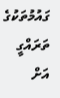ގައުމުތަކުގެ ތަރައްގީ އަށް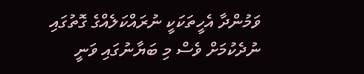ވަމުންދާ އެހީތަކަކީ ނުރައްކަލެއްގެ ގޮތުގައި ނުދެކުމަށް ވެސް މި ބަޔާނުގައި ވަނީ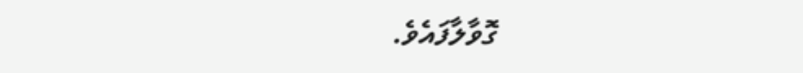ގޮވާލާފައެވެ.